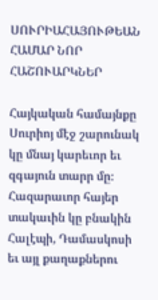ՍՈՒՐԻԱՀԱՅՈՒԹԵԱՆ ՀԱՄԱՐ ՆՈՐ ՀԱՇՈՒԱՐԿՆԵՐ

Հայկական համայնքը Սուրիոյ մէջ շարունակ կը մնայ կարեւոր եւ զգայուն տարր մը։ Հազարաւոր հայեր տակաւին կը բնակին Հալէպի, Դամասկոսի եւ այլ քաղաքներու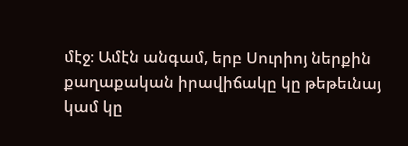մէջ։ Ամէն անգամ, երբ Սուրիոյ ներքին քաղաքական իրավիճակը կը թեթեւնայ կամ կը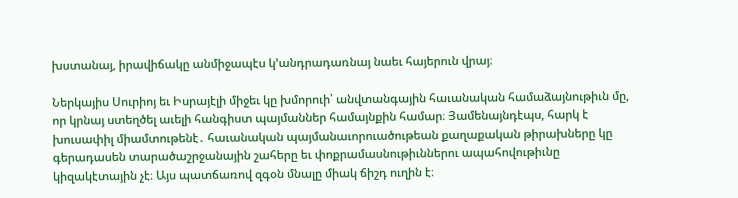խստանայ, իրավիճակը անմիջապէս կ՚անդրադառնայ նաեւ հայերուն վրայ։

Ներկայիս Սուրիոյ եւ Իսրայէլի միջեւ կը խմորուի՝ անվտանգային հաւանական համաձայնութիւն մը, որ կրնայ ստեղծել աւելի հանգիստ պայմաններ համայնքին համար։ Յամենայնդէպս, հարկ է խուսափիլ միամտութենէ․ հաւանական պայմանաւորուածութեան քաղաքական թիրախները կը գերադասեն տարածաշրջանային շահերը եւ փոքրամասնութիւններու ապահովութիւնը կիզակէտային չէ։ Այս պատճառով զգօն մնալը միակ ճիշդ ուղին է։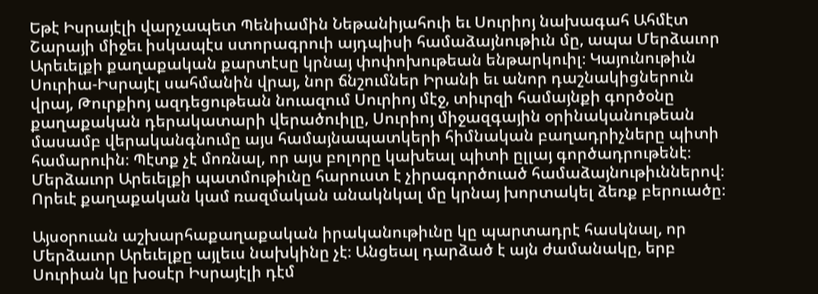Եթէ Իսրայէլի վարչապետ Պենիամին Նեթանիյահուի եւ Սուրիոյ նախագահ Ահմէտ Շարայի միջեւ իսկապէս ստորագրուի այդպիսի համաձայնութիւն մը, ապա Մերձաւոր Արեւելքի քաղաքական քարտէսը կրնայ փոփոխութեան ենթարկուիլ։ Կայունութիւն Սուրիա-Իսրայէլ սահմանին վրայ, նոր ճնշումներ Իրանի եւ անոր դաշնակիցներուն վրայ, Թուրքիոյ ազդեցութեան նուազում Սուրիոյ մէջ, տիւրզի համայնքի գործօնը քաղաքական դերակատարի վերածուիլը, Սուրիոյ միջազգային օրինականութեան մասամբ վերականգնումը այս համայնապատկերի հիմնական բաղադրիչները պիտի համարուին։ Պէտք չէ մոռնալ, որ այս բոլորը կախեալ պիտի ըլլայ գործադրութենէ։ Մերձաւոր Արեւելքի պատմութիւնը հարուստ է չիրագործուած համաձայնութիւններով։ Որեւէ քաղաքական կամ ռազմական անակնկալ մը կրնայ խորտակել ձեռք բերուածը։

Այսօրուան աշխարհաքաղաքական իրականութիւնը կը պարտադրէ հասկնալ, որ Մերձաւոր Արեւելքը այլեւս նախկինը չէ։ Անցեալ դարձած է այն ժամանակը, երբ Սուրիան կը խօսէր Իսրայէլի դէմ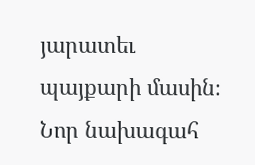յարատեւ պայքարի մասին։ Նոր նախագահ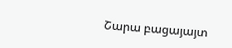Շարա բացայայտ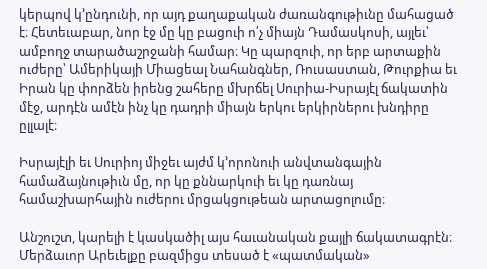կերպով կ՚ընդունի, որ այդ քաղաքական ժառանգութիւնը մահացած է։ Հետեւաբար, նոր էջ մը կը բացուի ո՛չ միայն Դամասկոսի, այլեւ՝ ամբողջ տարածաշրջանի համար։ Կը պարզուի, որ երբ արտաքին ուժերը՝ Ամերիկայի Միացեալ Նահանգներ, Ռուսաստան, Թուրքիա եւ Իրան կը փորձեն իրենց շահերը մխրճել Սուրիա-Իսրայէլ ճակատին մէջ, արդէն ամէն ինչ կը դադրի միայն երկու երկիրներու խնդիրը ըլլալէ։

Իսրայէլի եւ Սուրիոյ միջեւ այժմ կ՚որոնուի անվտանգային համաձայնութիւն մը, որ կը քննարկուի եւ կը դառնայ համաշխարհային ուժերու մրցակցութեան արտացոլումը։

Անշուշտ, կարելի է կասկածիլ այս հաւանական քայլի ճակատագրէն։ Մերձաւոր Արեւելքը բազմիցս տեսած է «պատմական»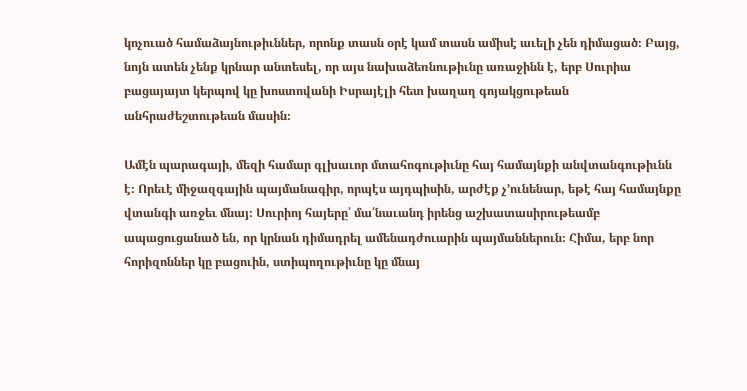կոչուած համաձայնութիւններ, որոնք տասն օրէ կամ տասն ամիսէ աւելի չեն դիմացած։ Բայց, նոյն ատեն չենք կրնար անտեսել, որ այս նախաձեռնութիւնը առաջինն է, երբ Սուրիա բացայայտ կերպով կը խոստովանի Իսրայէլի հետ խաղաղ գոյակցութեան անհրաժեշտութեան մասին։

Ամէն պարագայի, մեզի համար գլխաւոր մտահոգութիւնը հայ համայնքի անվտանգութիւնն է։ Որեւէ միջազգային պայմանագիր, որպէս այդպիսին, արժէք չ՚ունենար, եթէ հայ համայնքը վտանգի առջեւ մնայ։ Սուրիոյ հայերը՝ մա՛նաւանդ իրենց աշխատասիրութեամբ ապացուցանած են, որ կրնան դիմադրել ամենադժուարին պայմաններուն։ Հիմա, երբ նոր հորիզոններ կը բացուին, ստիպողութիւնը կը մնայ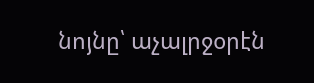նոյնը՝ աչալրջօրէն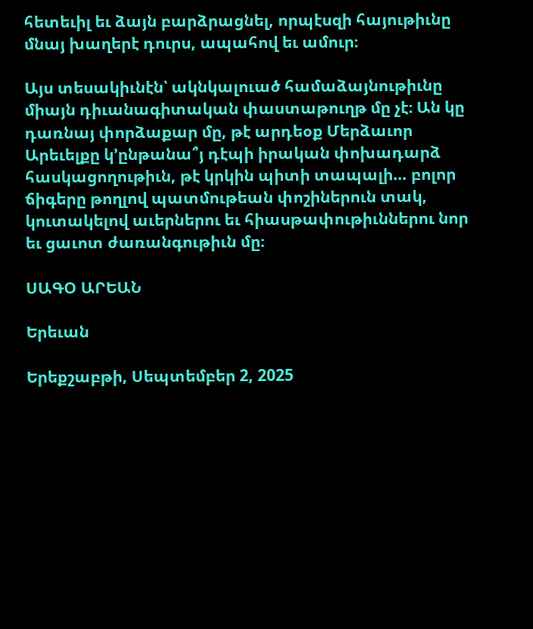հետեւիլ եւ ձայն բարձրացնել, որպէսզի հայութիւնը մնայ խաղերէ դուրս, ապահով եւ ամուր։

Այս տեսակիւնէն՝ ակնկալուած համաձայնութիւնը միայն դիւանագիտական փաստաթուղթ մը չէ։ Ան կը դառնայ փորձաքար մը, թէ արդեօք Մերձաւոր Արեւելքը կ՚ընթանա՞յ դէպի իրական փոխադարձ հասկացողութիւն, թէ կրկին պիտի տապալի… բոլոր ճիգերը թողլով պատմութեան փոշիներուն տակ, կուտակելով աւերներու եւ հիասթափութիւններու նոր եւ ցաւոտ ժառանգութիւն մը։

ՍԱԳՕ ԱՐԵԱՆ

Երեւան

Երեքշաբթի, Սեպտեմբեր 2, 2025